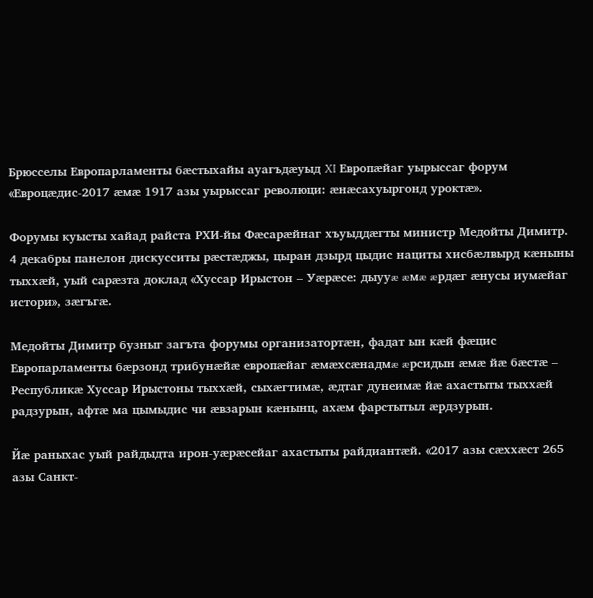Брюсселы Европарламенты бæстыхайы ауагъдæуыд XI Европæйаг уырыссаг форум «Евроцæдис-2017 æмæ 1917 азы уырыссаг революци: æнæсахуыргонд уроктæ».

Форумы куысты хайад райста РХИ-йы Фæсарæйнаг хъуыддæгты министр Медойты Димитр. 4 декабры панелон дискусситы рæстæджы, цыран дзырд цыдис нациты хисбæлвырд кæныны тыххæй, уый сарæзта доклад «Хуссар Ирыстон – Уæрæсе: дыууæ æмæ æрдæг æнусы иумæйаг истори», зæгъгæ.

Медойты Димитр бузныг загъта форумы организатортæн, фадат ын кæй фæцис Европарламенты бæрзонд трибунæйæ европæйаг æмæхсæнадмæ æрсидын æмæ йæ бæстæ – Республикæ Хуссар Ирыстоны тыххæй, сыхæгтимæ, æдтаг дунеимæ йæ ахастыты тыххæй радзурын, афтæ ма цымыдис чи æвзарын кæнынц, ахæм фарстытыл æрдзурын.

Йæ раныхас уый райдыдта ирон-уæрæсейаг ахастыты райдиантæй. «2017 азы сæххæст 265 азы Санкт-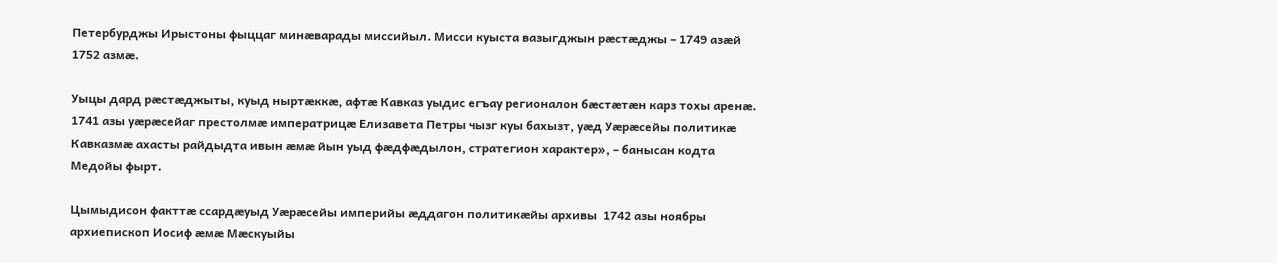Петербурджы Ирыстоны фыццаг минæварады миссийыл. Мисси куыста вазыгджын рæстæджы – 1749 азæй 1752 азмæ.

Уыцы дард рæстæджыты, куыд ныртæккæ, афтæ Кавказ уыдис егъау регионалон бæстæтæн карз тохы аренæ. 1741 азы уæрæсейаг престолмæ императрицæ Елизавета Петры чызг куы бахызт, уæд Уæрæсейы политикæ Кавказмæ ахасты райдыдта ивын æмæ йын уыд фæдфæдылон, стратегион характер», – банысан кодта Медойы фырт.

Цымыдисон факттæ ссардæуыд Уæрæсейы империйы æддагон политикæйы архивы  1742 азы ноябры архиепископ Иосиф æмæ Мæскуыйы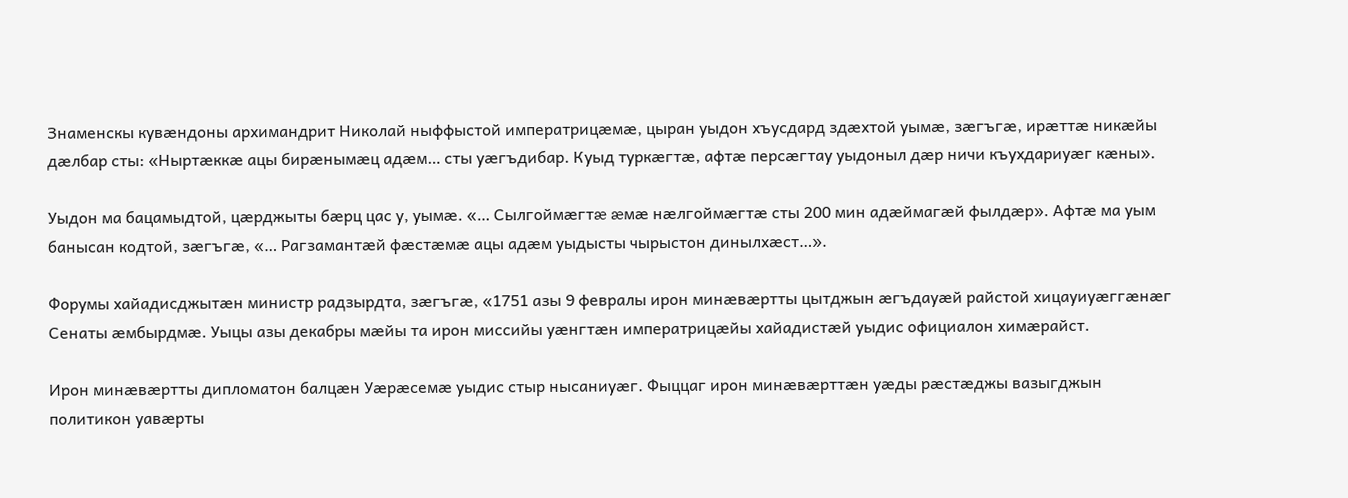Знаменскы кувæндоны архимандрит Николай ныффыстой императрицæмæ, цыран уыдон хъусдард здæхтой уымæ, зæгъгæ, ирæттæ никæйы дæлбар сты: «Ныртæккæ ацы бирæнымæц адæм… сты уæгъдибар. Куыд туркæгтæ, афтæ персæгтау уыдоныл дæр ничи къухдариуæг кæны».

Уыдон ма бацамыдтой, цæрджыты бæрц цас у, уымæ. «… Сылгоймæгтæ æмæ нæлгоймæгтæ сты 200 мин адæймагæй фылдæр». Афтæ ма уым банысан кодтой, зæгъгæ, «… Рагзамантæй фæстæмæ ацы адæм уыдысты чырыстон динылхæст…».

Форумы хайадисджытæн министр радзырдта, зæгъгæ, «1751 азы 9 февралы ирон минæвæртты цытджын æгъдауæй райстой хицауиуæггæнæг Сенаты æмбырдмæ. Уыцы азы декабры мæйы та ирон миссийы уæнгтæн императрицæйы хайадистæй уыдис официалон химæрайст.

Ирон минæвæртты дипломатон балцæн Уæрæсемæ уыдис стыр нысаниуæг. Фыццаг ирон минæвæрттæн уæды рæстæджы вазыгджын политикон уавæрты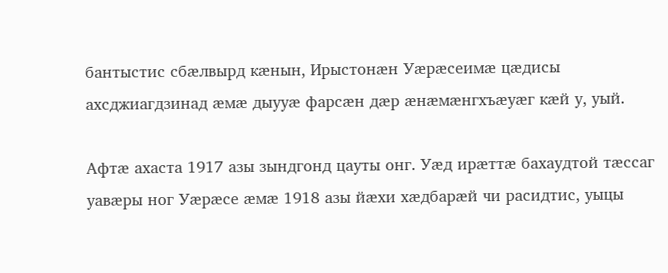бантыстис сбæлвырд кæнын, Ирыстонæн Уæрæсеимæ цæдисы ахсджиагдзинад æмæ дыууæ фарсæн дæр æнæмæнгхъæуæг кæй у, уый.

Афтæ ахаста 1917 азы зындгонд цауты онг. Уæд ирæттæ бахаудтой тæссаг уавæры ног Уæрæсе æмæ 1918 азы йæхи хæдбарæй чи расидтис, уыцы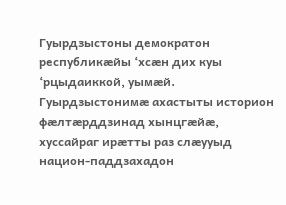Гуырдзыстоны демократон республикæйы ‘хсæн дих куы ‘рцыдаиккой, уымæй. Гуырдзыстонимæ ахастыты историон фæлтæрддзинад хынцгæйæ, хуссайраг ирæтты раз слæууыд национ-паддзахадон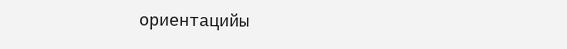ориентацийы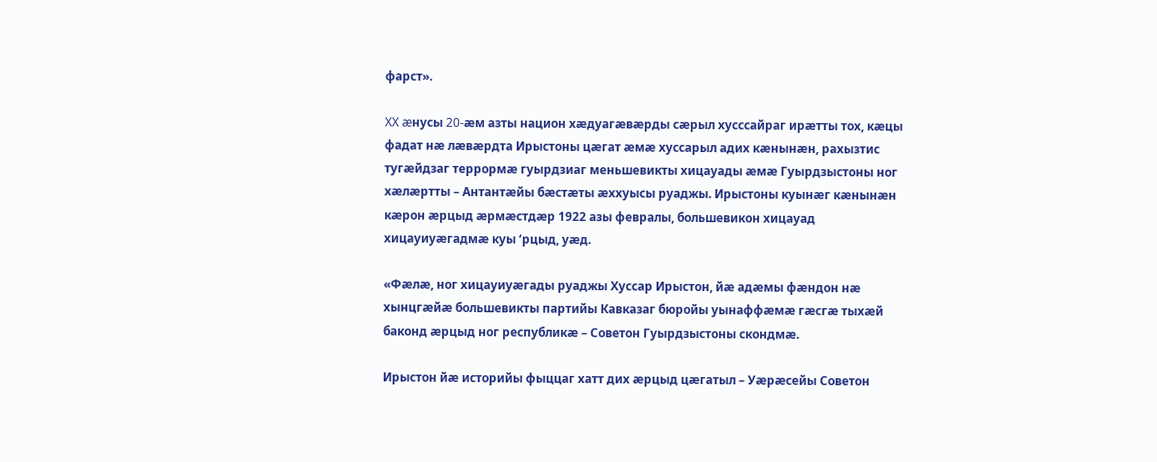фарст».

XX æнусы 20-æм азты национ хæдуагæвæрды сæрыл хусссайраг ирæтты тох, кæцы фадат нæ лæвæрдта Ирыстоны цæгат æмæ хуссарыл адих кæнынæн, рахызтис тугæйдзаг террормæ гуырдзиаг меньшевикты хицауады æмæ Гуырдзыстоны ног хæлæртты – Антантæйы бæстæты æххуысы руаджы. Ирыстоны куынæг кæнынæн кæрон æрцыд æрмæстдæр 1922 азы февралы, большевикон хицауад хицауиуæгадмæ куы ‘рцыд, уæд.

«Фæлæ, ног хицауиуæгады руаджы Хуссар Ирыстон, йæ адæмы фæндон нæ хынцгæйæ большевикты партийы Кавказаг бюройы уынаффæмæ гæсгæ тыхæй баконд æрцыд ног республикæ – Советон Гуырдзыстоны скондмæ.

Ирыстон йæ историйы фыццаг хатт дих æрцыд цæгатыл – Уæрæсейы Советон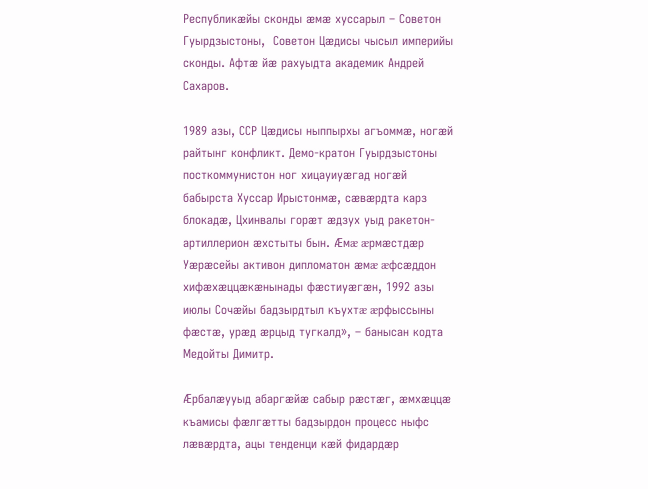Республикæйы сконды æмæ хуссарыл – Советон Гуырдзыстоны,  Советон Цæдисы чысыл империйы сконды. Афтæ йæ рахуыдта академик Андрей Сахаров.

1989 азы, ССР Цæдисы ныппырхы агъоммæ, ногæй райтынг конфликт. Демо-кратон Гуырдзыстоны посткоммунистон ног хицауиуæгад ногæй бабырста Хуссар Ирыстонмæ, сæвæрдта карз блокадæ, Цхинвалы горæт æдзух уыд ракетон-артиллерион æхстыты бын. Æмæ æрмæстдæр Уæрæсейы активон дипломатон æмæ æфсæддон хифæхæццæкæнынады фæстиуæгæн, 1992 азы июлы Сочæйы бадзырдтыл къухтæ æрфыссыны фæстæ, урæд æрцыд тугкалд», – банысан кодта Медойты Димитр.

Æрбалæууыд абаргæйæ сабыр рæстæг, æмхæццæ къамисы фæлгæтты бадзырдон процесс ныфс лæвæрдта, ацы тенденци кæй фидардæр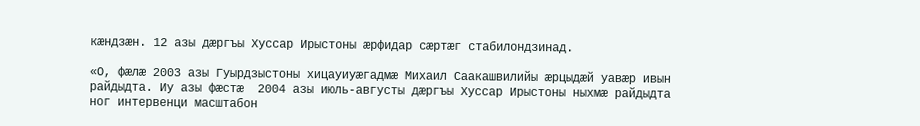кæндзæн. 12 азы дæргъы Хуссар Ирыстоны æрфидар сæртæг стабилондзинад.

«О, фæлæ 2003 азы Гуырдзыстоны хицауиуæгадмæ Михаил Саакашвилийы æрцыдæй уавæр ивын райдыдта. Иу азы фæстæ  2004 азы июль-августы дæргъы Хуссар Ирыстоны ныхмæ райдыдта ног интервенци масштабон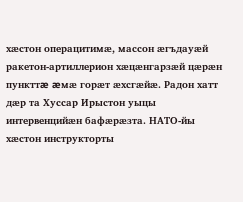хæстон операцитимæ, массон æгъдауæй ракетон-артиллерион хæцæнгарзæй цæрæн пункттæ æмæ горæт æхсгæйæ. Радон хатт дæр та Хуссар Ирыстон уыцы интервенцийæн бафæрæзта. НАТО-йы хæстон инструкторты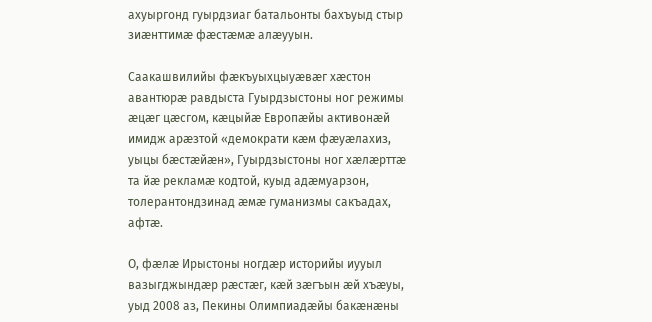ахуыргонд гуырдзиаг батальонты бахъуыд стыр зиæнттимæ фæстæмæ алæууын.

Саакашвилийы фæкъуыхцыуæвæг хæстон авантюрæ равдыста Гуырдзыстоны ног режимы æцæг цæсгом, кæцыйæ Европæйы активонæй имидж арæзтой «демократи кæм фæуæлахиз, уыцы бæстæйæн», Гуырдзыстоны ног хæлæрттæ та йæ рекламæ кодтой, куыд адæмуарзон, толерантондзинад æмæ гуманизмы сакъадах, афтæ.

О, фæлæ Ирыстоны ногдæр историйы иууыл вазыгджындæр рæстæг, кæй зæгъын æй хъæуы, уыд 2008 аз, Пекины Олимпиадæйы бакæнæны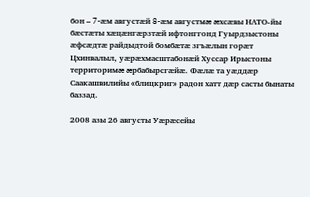бон – 7-æм августæй 8-æм августмæ æхсæвы НАТО-йы бæстæты хæцæнгæрзтæй ифтонггонд Гуырдзыстоны æфсæдтæ райдыдтой бомбæтæ згъæлын горæт Цхинвалыл, уæрæхмасштабонæй Хуссар Ирыстоны территоримæ æрбабырсгæйæ. Фæлæ та уæддæр Саакашвилийы «блицкриг» радон хатт дæр састы бынаты баззад.

2008 азы 26 августы Уæрæсейы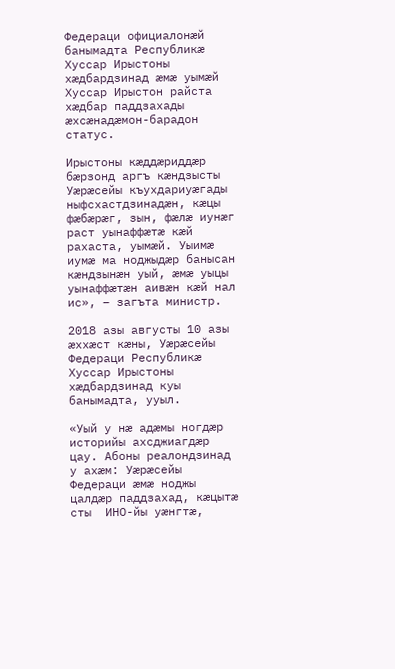Федераци официалонæй банымадта Республикæ Хуссар Ирыстоны хæдбардзинад æмæ уымæй Хуссар Ирыстон райста хæдбар паддзахады æхсæнадæмон-барадон статус.

Ирыстоны кæддæриддæр бæрзонд аргъ кæндзысты Уæрæсейы къухдариуæгады ныфсхастдзинадæн, кæцы фæбæрæг, зын, фæлæ иунæг раст уынаффæтæ кæй рахаста, уымæй. Уыимæ иумæ ма ноджыдæр банысан кæндзынæн уый, æмæ уыцы уынаффæтæн аивæн кæй нал ис», – загъта министр.

2018 азы августы 10 азы æххæст кæны, Уæрæсейы Федераци Республикæ Хуссар Ирыстоны хæдбардзинад куы банымадта, ууыл.

«Уый у нæ адæмы ногдæр историйы ахсджиагдæр цау. Абоны реалондзинад у ахæм: Уæрæсейы Федераци æмæ ноджы цалдæр паддзахад, кæцытæ сты  ИНО-йы уæнгтæ,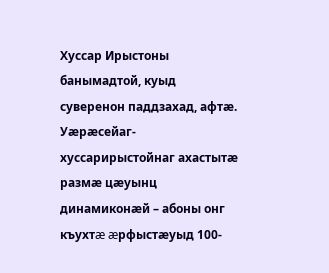Хуссар Ирыстоны банымадтой, куыд суверенон паддзахад, афтæ. Уæрæсейаг-хуссарирыстойнаг ахастытæ размæ цæуынц динамиконæй – абоны онг къухтæ æрфыстæуыд 100-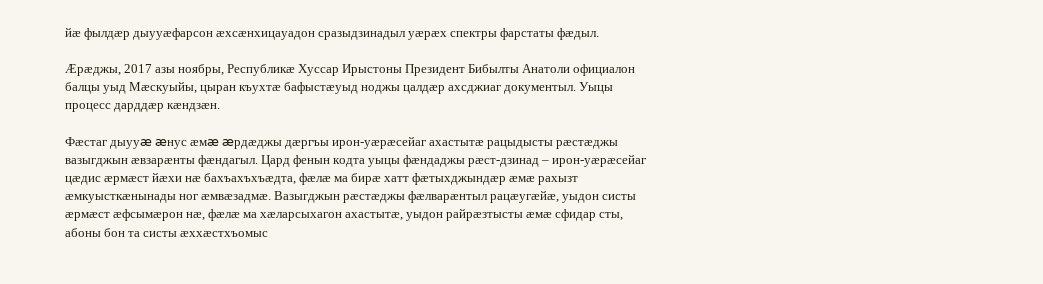йæ фылдæр дыууæфарсон æхсæнхицауадон сразыдзинадыл уæрæх спектры фарстаты фæдыл.

Æрæджы, 2017 азы ноябры, Республикæ Хуссар Ирыстоны Президент Бибылты Анатоли официалон балцы уыд Мæскуыйы, цыран къухтæ бафыстæуыд ноджы цалдæр ахсджиаг документыл. Уыцы процесс дарддæр кæндзæн.

Фæстаг дыууæ æнус æмæ æрдæджы дæргъы ирон-уæрæсейаг ахастытæ рацыдысты рæстæджы вазыгджын æвзарæнты фæндагыл. Цард фенын кодта уыцы фæндаджы рæст-дзинад – ирон-уæрæсейаг цæдис æрмæст йæхи нæ бахъахъхъæдта, фæлæ ма бирæ хатт фæтыхджындæр æмæ рахызт æмкуысткæнынады ног æмвæзадмæ. Вазыгджын рæстæджы фæлварæнтыл рацæугæйæ, уыдон систы æрмæст æфсымæрон нæ, фæлæ ма хæларсыхагон ахастытæ, уыдон райрæзтысты æмæ сфидар сты, абоны бон та систы æххæстхъомыс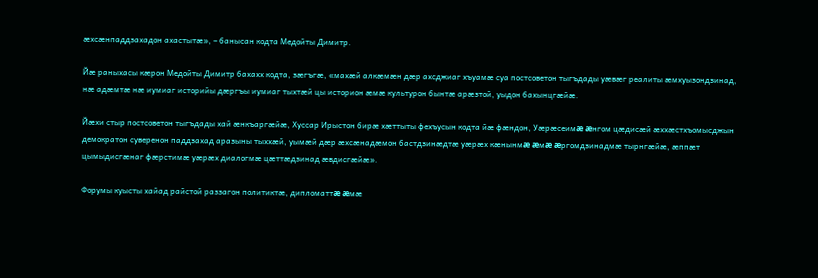æхсæнпаддзахадон ахастытæ», – банысан кодта Медойты Димитр.

Йæ раныхасы кæрон Медойты Димитр бахахх кодта, зæгъгæ, «махæй алкæмæн дæр ахсджиаг хъуамæ суа постсоветон тыгъдады уæвæг реалиты æмхуызондзинад, нæ адæмтæ нæ иумиаг историйы дæргъы иумиаг тыхтæй цы историон æмæ культурон бынтæ арæзтой, уыдон бахынцгæйæ.

Йæхи стыр постсоветон тыгъдады хай æнкъаргæйæ, Хуссар Ирыстон бирæ хæттыты фехъусын кодта йæ фæндон, Уæрæсеимæ æнгом цæдисæй æххæстхъомысджын демократон суверенон паддзахад аразыны тыххæй, уымæй дæр æхсæнадæмон бастдзинæдтæ уæрæх кæнынмæ æмæ æргомдзинадмæ тырнгæйæ, æппæт цымыдисгæнаг фæрстимæ уæрæх диалогмæ цæттæдзинад æвдисгæйæ».

Форумы куысты хайад райстой раззагон политиктæ, дипломаттæ æмæ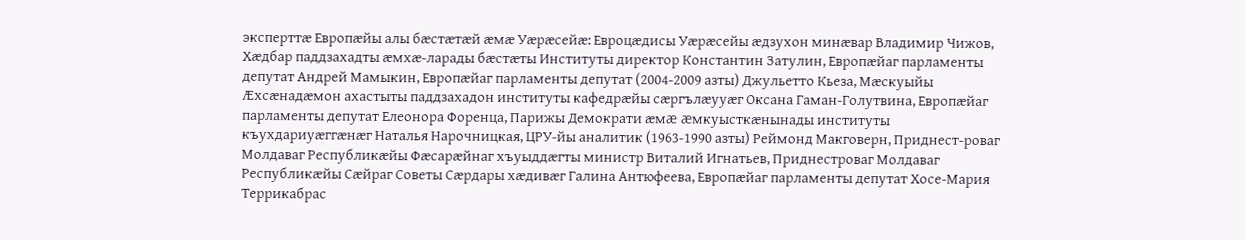эксперттæ Европæйы алы бæстæтæй æмæ Уæрæсейæ: Евроцæдисы Уæрæсейы æдзухон минæвар Владимир Чижов, Хæдбар паддзахадты æмхæ-ларады бæстæты Институты директор Константин Затулин, Европæйаг парламенты депутат Андрей Мамыкин, Европæйаг парламенты депутат (2004-2009 азты) Джульетто Кьеза, Мæскуыйы Æхсæнадæмон ахастыты паддзахадон институты кафедрæйы сæргълæууæг Оксана Гаман-Голутвина, Европæйаг парламенты депутат Елеонора Форенца, Парижы Демократи æмæ æмкуысткæнынады институты къухдариуæггæнæг Наталья Нарочницкая, ЦРУ-йы аналитик (1963-1990 азты) Реймонд Макговерн, Приднест-роваг Молдаваг Республикæйы Фæсарæйнаг хъуыддæгты министр Виталий Игнатьев, Приднестроваг Молдаваг Республикæйы Сæйраг Советы Сæрдары хæдивæг Галина Антюфеева, Европæйаг парламенты депутат Хосе-Мария Террикабрас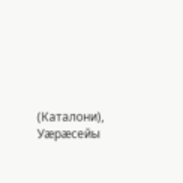(Каталони), Уæрæсейы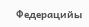Федерацийы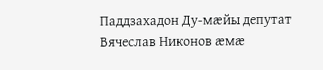Паддзахадон Ду-мæйы депутат Вячеслав Никонов æмæ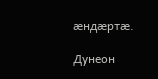æндæртæ.

Дунеон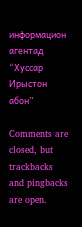информацион агентад  “Хуссар Ирыстон абон”

Comments are closed, but trackbacks and pingbacks are open.